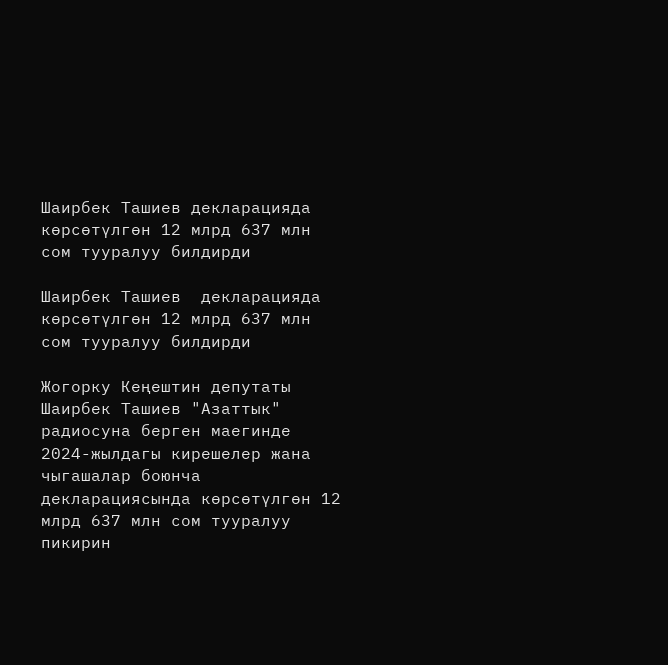Шаирбек Ташиев декларацияда көрсөтүлгөн 12 млрд 637 млн сом тууралуу билдирди

Шаирбек Ташиев  декларацияда көрсөтүлгөн 12 млрд 637 млн сом тууралуу билдирди

Жогорку Кеңештин депутаты Шаирбек Ташиев "Азаттык" радиосуна берген маегинде 2024-жылдагы кирешелер жана чыгашалар боюнча декларациясында көрсөтүлгөн 12 млрд 637 млн сом тууралуу пикирин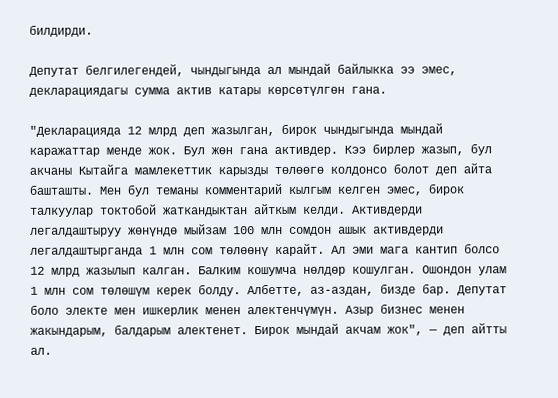билдирди.

Депутат белгилегендей, чындыгында ал мындай байлыкка ээ эмес, декларациядагы сумма актив катары көрсөтүлгөн гана.

"Декларацияда 12 млрд деп жазылган, бирок чындыгында мындай каражаттар менде жок. Бул жөн гана активдер. Кээ бирлер жазып, бул акчаны Кытайга мамлекеттик карызды төлөөгө колдонсо болот деп айта башташты. Мен бул теманы комментарий кылгым келген эмес, бирок талкуулар токтобой жаткандыктан айткым келди. Активдерди легалдаштыруу жөнүндө мыйзам 100 млн сомдон ашык активдерди легалдаштырганда 1 млн сом төлөөнү карайт. Ал эми мага кантип болсо 12 млрд жазылып калган. Балким кошумча нөлдөр кошулган. Ошондон улам 1 млн сом төлөшүм керек болду. Албетте, аз-аздан, бизде бар. Депутат боло электе мен ишкерлик менен алектенчүмүн. Азыр бизнес менен жакындарым, балдарым алектенет. Бирок мындай акчам жок", — деп айтты ал.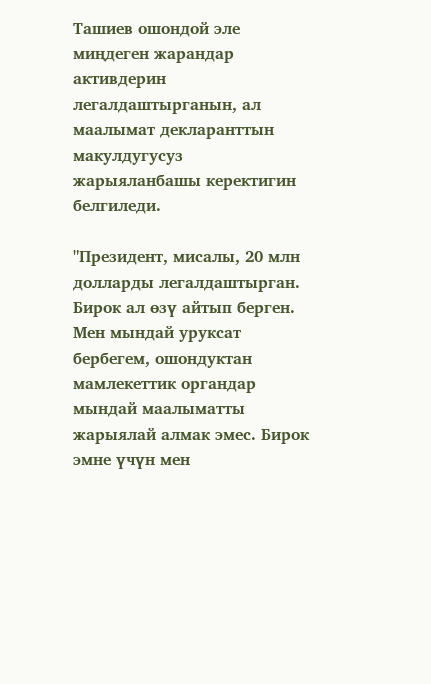Ташиев ошондой эле миңдеген жарандар активдерин легалдаштырганын, ал маалымат декларанттын макулдугусуз жарыяланбашы керектигин белгиледи.

"Президент, мисалы, 20 млн долларды легалдаштырган. Бирок ал өзү айтып берген. Мен мындай уруксат бербегем, ошондуктан мамлекеттик органдар мындай маалыматты жарыялай алмак эмес. Бирок эмне үчүн мен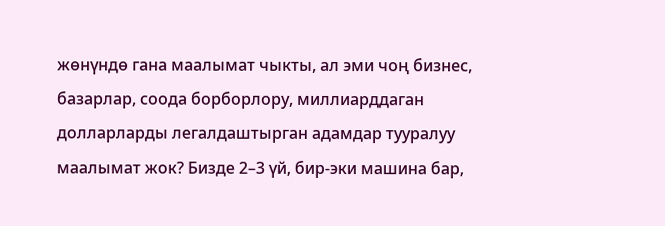жөнүндө гана маалымат чыкты, ал эми чоң бизнес, базарлар, соода борборлору, миллиарддаган долларларды легалдаштырган адамдар тууралуу маалымат жок? Бизде 2–3 үй, бир-эки машина бар,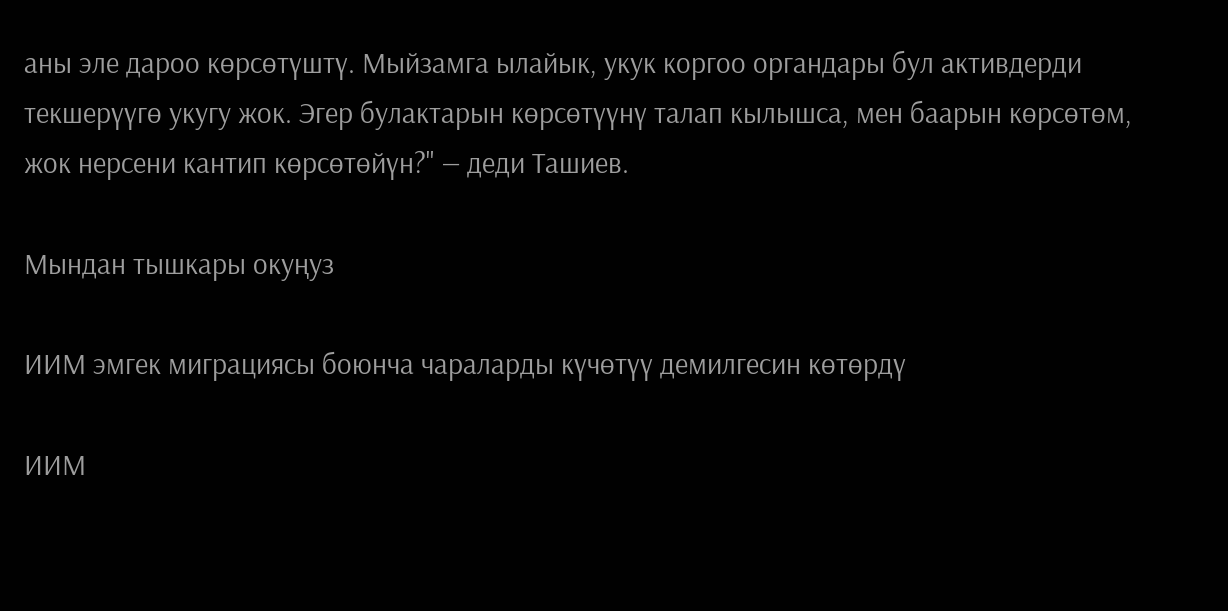аны эле дароо көрсөтүштү. Мыйзамга ылайык, укук коргоо органдары бул активдерди текшерүүгө укугу жок. Эгер булактарын көрсөтүүнү талап кылышса, мен баарын көрсөтөм, жок нерсени кантип көрсөтөйүн?" — деди Ташиев.

Мындан тышкары окуңуз

ИИМ эмгек миграциясы боюнча чараларды күчөтүү демилгесин көтөрдү

ИИМ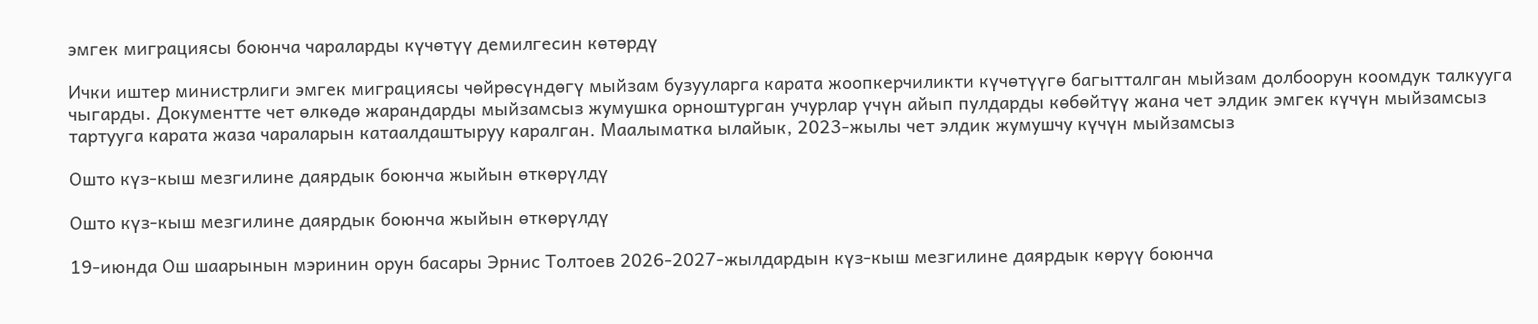эмгек миграциясы боюнча чараларды күчөтүү демилгесин көтөрдү

Ички иштер министрлиги эмгек миграциясы чөйрөсүндөгү мыйзам бузууларга карата жоопкерчиликти күчөтүүгө багытталган мыйзам долбоорун коомдук талкууга чыгарды. Документте чет өлкөдө жарандарды мыйзамсыз жумушка орноштурган учурлар үчүн айып пулдарды көбөйтүү жана чет элдик эмгек күчүн мыйзамсыз тартууга карата жаза чараларын катаалдаштыруу каралган. Маалыматка ылайык, 2023-жылы чет элдик жумушчу күчүн мыйзамсыз

Ошто күз-кыш мезгилине даярдык боюнча жыйын өткөрүлдү

Ошто күз-кыш мезгилине даярдык боюнча жыйын өткөрүлдү

19-июнда Ош шаарынын мэринин орун басары Эрнис Толтоев 2026-2027-жылдардын күз-кыш мезгилине даярдык көрүү боюнча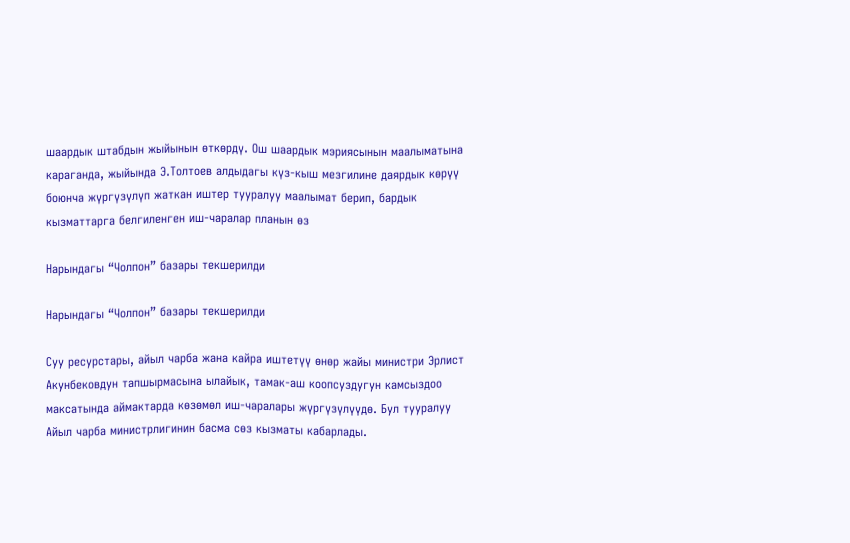шаардык штабдын жыйынын өткөрдү. Ош шаардык мэриясынын маалыматына караганда, жыйында Э.Толтоев алдыдагы күз-кыш мезгилине даярдык көрүү боюнча жүргүзүлүп жаткан иштер тууралуу маалымат берип, бардык кызматтарга белгиленген иш-чаралар планын өз

Нарындагы “Чолпон” базары текшерилди

Нарындагы “Чолпон” базары текшерилди

Суу ресурстары, айыл чарба жана кайра иштетүү өнөр жайы министри Эрлист Акунбековдун тапшырмасына ылайык, тамак-аш коопсуздугун камсыздоо максатында аймактарда көзөмөл иш-чаралары жүргүзүлүүдө. Бул тууралуу Айыл чарба министрлигинин басма сөз кызматы кабарлады.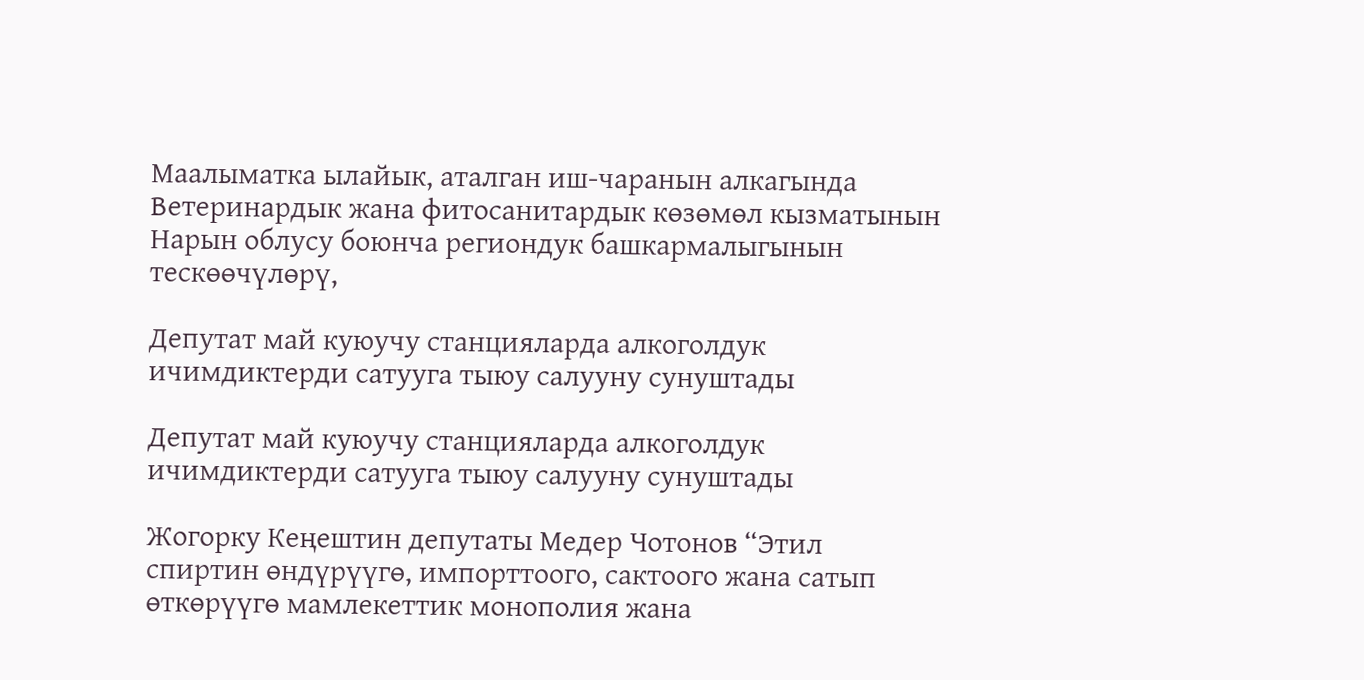Маалыматка ылайык, аталган иш-чаранын алкагында Ветеринардык жана фитосанитардык көзөмөл кызматынын Нарын облусу боюнча региондук башкармалыгынын тескөөчүлөрү,

Депутат май куюучу станцияларда алкоголдук ичимдиктерди сатууга тыюу салууну сунуштады

Депутат май куюучу станцияларда алкоголдук ичимдиктерди сатууга тыюу салууну сунуштады

Жогорку Кеңештин депутаты Медер Чотонов “Этил спиртин өндүрүүгө, импорттоого, сактоого жана сатып өткөрүүгө мамлекеттик монополия жана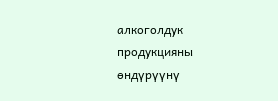алкоголдук продукцияны өндүрүүнү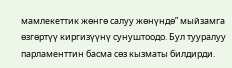мамлекеттик жөнгө салуу жөнүндө” мыйзамга өзгөртүү киргизүүнү сунуштоодо. Бул тууралуу парламенттин басма сөз кызматы билдирди.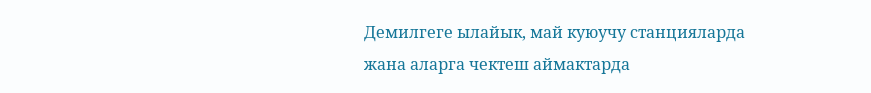Демилгеге ылайык, май куюучу станцияларда жана аларга чектеш аймактарда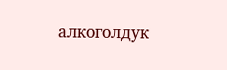алкоголдук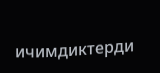ичимдиктерди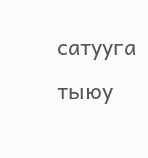сатууга тыюу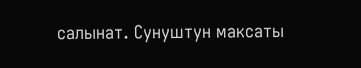салынат. Сунуштун максаты